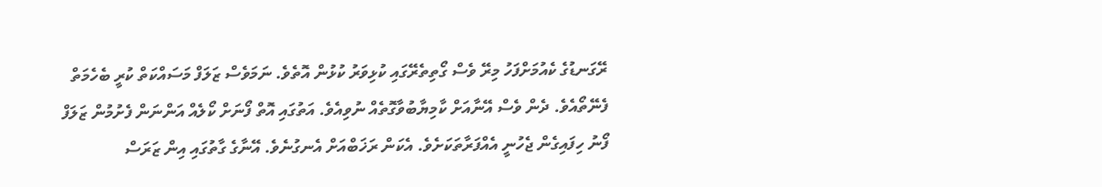ރޭގަނޑުގެ ކެއުމަށްފަހު މިރޭ ވެސް ގޯތިތެރޭގައި ކުޅިވަރު ކުޅުން އޮތެވެ. ނަމަވެސް ޒަލަފް މަސައްކަތް ކުރީ ބެހެމަތް ފެނޭތޯއެވެ. ދެން ވެސް އޭނާއަށް ކާމިޔާބުވާގޮތެއް ނުވިއެވެ. އަތުގައި އޮތް ފޯނަށް ކޯލެއް އަންނަން ފެށުމުން ޒަލަފް ފޯނު ހިފައިގެން ޖެހުނީ އެއްފަރާތަކަށެވެ. އެކަން ރަޚަބްއަށް އެނގުނެވެ. އޭނާގެ ގާތުގައި އިން ޒަރަސް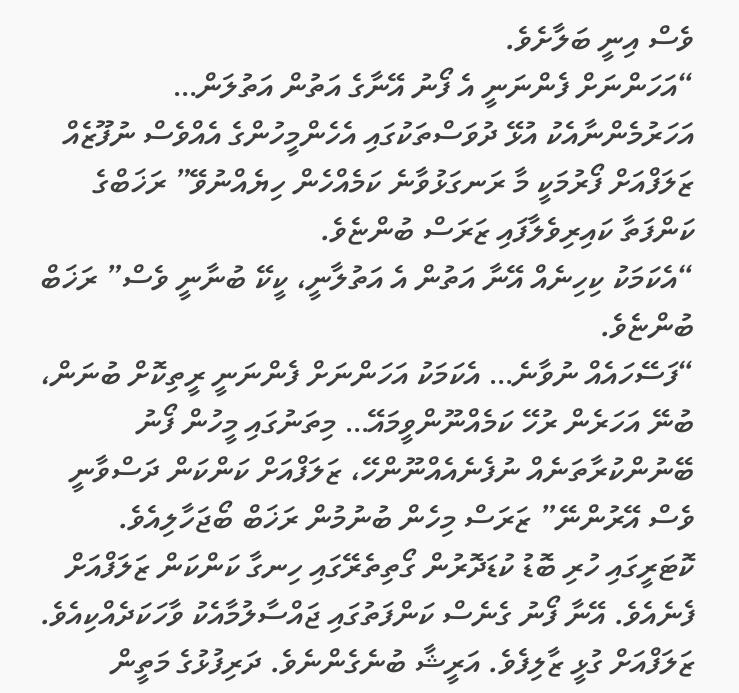ވެސް އިނީ ބަލާށެވެ.
“އަހަންނަށް ފެންނަނީ އެ ފޯނު އޭނާގެ އަތުން އަތުލަން… އަހަރުމެންނާއެކު އުޅޭ ދުވަސްތަކުގައި އެހެންމީހުންގެ އެއްވެސް ނުފޫޒެއް ޒަލަފްއަށް ފޯރުމަކީ މާ ރަނގަޅުވާނެ ކަމެއްހެން ހިޔެއްނުވޭ” ރަޚަބްގެ ކަންފަތާ ކައިރިވެލާފައި ޒަރަސް ބުންޏެވެ.
“އެކަމަކު ކިހިނެއް އޭނާ އަތުން އެ އަތުލާނީ، ކީކޭ ބުނާނީ ވެސް” ރަޚަބް ބުންޏެވެ.
“ފަސޭހައެއް ނުވާނެ… އެކަމަކު އަހަންނަށް ފެންނަނީ ރީތިކޮށް ބުނަން، ބުނޭ އަހަރެން ރުހޭ ކަމެއްނޫންވީމައޭ… މިތަނުގައި މީހުން ފޯނު ބޭނުންކުރާތަނެއް ނުފެނެއެއްނޫންހޭ، ޒަލަފްއަށް ކަންކަން ދަސްވާނީ ވެސް އޭރުންނޭ” ޒަރަސް މިހެން ބުނުމުން ރަޚަބް ބޯޖަހާލިއެވެ.
ކޮޓަރީގައި ހުރި ބޮޑު ކުޑަދޮރުން ގޯތިތެރޭގައި ހިނގާ ކަންކަން ޒަލަފްއަށް ފެނެއެވެ. އޭނާ ފޯނު ގެނެސް ކަންފަތުގައި ޖައްސާލުމާއެކު ވާހަކަދެއްކިއެވެ. ޒަލަފްއަށް ގުޅީ ޒާލިފެވެ. އަރީޝާ ބުނެގެންނެވެ. ދަރިފުޅުގެ މަތީން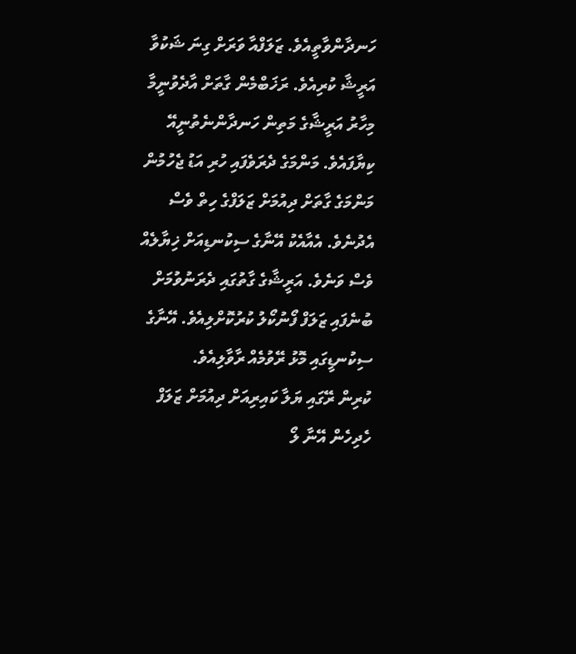ހަނދާންވާތީއެވެ. ޒަލަފްއާ ވަރަށް ގިނަ ޝަކުވާ އަރީޝާ ކުރިއެވެ. ރަޚަބްމެން ގާތަށް އާދެވުނީމާ މިހާރު އަރީޝާގެ މަތިން ހަނދާންނެތުނީއޭ ކިޔާފައެވެ. މަންމަގެ ދެރަވެފައި ހުރި އަޑު ޖެހުމުން މަންމަގެ ގާތަށް ދިއުމަށް ޒަލަފްގެ ހިތް ވެސް އެދުނެވެ. އެއާއެކު އޭނާގެ ސިކުނޑިއަށް ޚިޔާލެއް ވެސް ވަނެވެ. އަރީޝާގެ ގާތުގައި ދެރަނުވުމަށް ބުނެފައި ޒަލަފް ފޯނުކޯލު ކުރުކޮށްލިއެވެ. އޭނާގެ ސިކުނޑީގައި މޮޅު ރޭވުމެއް ރާވާލިއެވެ.
ކުރިން ރޭގައި ޔަލާ ކައިރިއަށް ދިއުމަށް ޒަލަފް ހެދިހެން އޭނާ ލޯ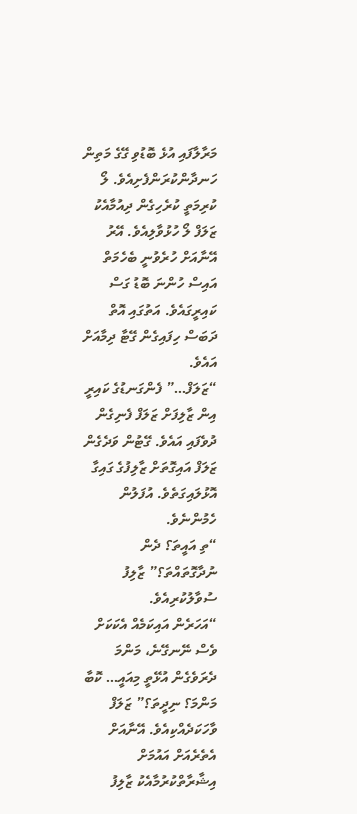މަރާލާފައި އުޅެ ބޮޑުވި ގޭގެ މަތިން ހަނދާންކުރަންފެށިއެވެ. ލޯ ކުރިމަތީ ކުރެހިގެން ދިއުމާއެކު ޒަލަފް ލޯ ހުޅުވާލިއެވެ. އޭރު އޭނާއަށް ހުރެވުނީ ބެހެމަތް އައިސް ހުންނަ ބޮޑު ގަސް ކައިރީގައެވެ. އަތުގައި އޮތް ދަބަސް ހިފައިގެން ގޭޓާ ދިމާއަށް އައެވެ.
“ޒަލަފް…” ފެންގަނޑުގެ ކައިރީ އިން ޒާލިފަށް ޒަލަފް ފެނިގެން ދުވެފައި އައެވެ. ގޭޓުން ވަދެގެން ޒަލަފް އައިގޮތަށް ޒާލިފުގެ ގައިގާ އޮޅުލައިގަތެވެ. އުފަލުން ހެމުންނެވެ.
“ތި އައީތަ؟ ދެން ނުދާގޮތައްތަ؟” ޒާލިފު ސުވާލުކުރިއެވެ.
“އަހަރެން އައިކަމެއް އެކަކަށް ވެސް ނޭނގޭނެ، މަންމަ ދެރަވެގެން އުޅޭތީ މިއައީ… ކޮބާ މަންމަ؟ ނިދީތަ؟” ޒަލަފް ވާހަކަދެއްކިއެވެ. އޭނާއަށް އެތެރެއަށް އައުމަށް އިޝާރާތްކުރުމާއެކު ޒާލިފު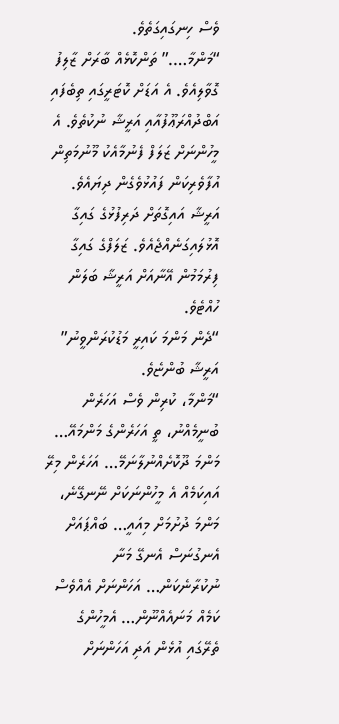ވެސް ހިނގައިގަތެވެ.
“މަންމާ….” ތަންކޮޅެއް ބާރަށް ޒާލިފު ގޮވާލިއެވެ. އެ އަޑަށް ކޮޓަރީގައި ތިބެފައި އަބްދުއްރަޢޫފުއާއި އަރީޝާ ނުކުތެވެ. އެ މީހުންނަށް ޒަލަފް ފެނުމާއެކު މޫނުމަތިން އުފާވެރިކަން ފައުޅުވެގެން ދިޔައެވެ. އަރީޝާ އައިގޮތަށް ދަރިފުޅުގެ ގައިގާ އޮޅުލައިގަނެއްޖެއެވެ. ޒަލަފްގެ ގައިގާ ފިރުމަމުން އޭނާއަށް އަރީޝާ ބަލަން ހުއްޓެވެ.
“ދެން މަންމަ ކައިރީ މަޑުކުރަންވީނު” އަރީޝާ ބުންޏެވެ.
“މަންމާ، ކުރިން ވެސް އަހަރެން ބުނީމެއްނު، ތީ އަހަރެންގެ މަންމައޭ… މަންމަ ދޫކޮށެއްނުލާނަމޭ… އަހަރެން މިރޭ އައިކަމެއް އެ މީހުންނަކަށް ނޭނގޭނެ، މަންމަ ދުށުމަށް މިއައީ… ބައްޕައަށް އެނގުނަސް އެނގޭ މަނާ ނުކުރާނެކަން… އަހަންނަށް އެއްވެސް ކަމެއް މަނައެއްނޫން… އެމީހުންގެ ތެރޭގައި އުޅެން އަދި އަހަންނަށް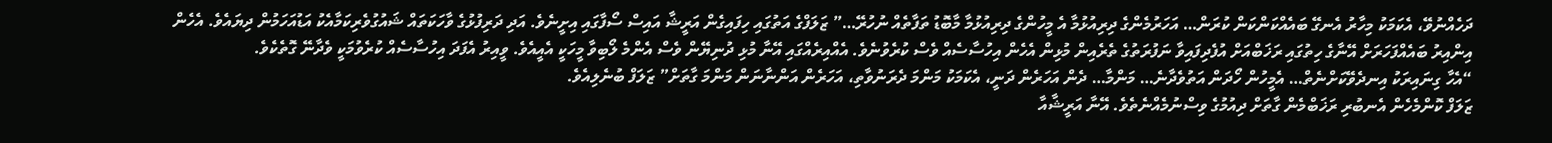ދަހެއްނުވޭ، އެކަމަކު މިހާރު އެނގޭ ބައެއްކަންކަން ކުރަން… އަހަރުމެންގެ ދިރިއުޅުމާ އެ މީހުންގެ ދިރިއުޅުމާ މާބޮޑު ތަފާތެއް ނުހުރޭ…” ޒަލަފްގެ އަތުގައި ހިފައިގެން އަރީޝާ އައިސް ސޯފާގައި އިށީނެވެ. އަދި ދަރިފުޅުގެ ވާހަކަތައް ޝައުގުވެރިކަމާއެކު އަޑުއަހަމުން ދިޔައެވެ. އެހެން އިންއިރު ބައެއްފަހަރަށް އޭނާގެ ހިތުގައި ރަޚަބްއަށް އުފެދިފައިވާ ނަފުރަތުގެ ތެރެއިން މުޅިން އެހެން އިހުސާސެއް ވެސް ކުރެވުނެވެ. އެއްއިރެއްގައި އޭނާ މުޅި ދުނިޔޭން ވެސް އެންމެ ލޯބިވާ މީހަކީ އެއީއެވެ. ވީއިރު އެފަދަ އިހުސާސެއް ކުރެވުމަކީ ވެދާނޭ ގޮތެކެވެ.
“އެހާ ގިނައިރަކު އިނދެވޭކަށްނެތް… އެމީހުން ހޯދަން އަތުވެދާނެ… މަންމާ… ދެން އަހަރެން ދަނީ، އެކަމަކު މަންމަ ދެރަނުވާތި، އަހަރެން އަންނާނަން މަންމަ ގާތަށް” ޒަލަފް ބުނެލިއެވެ.
ޒަލަފް ކޮންމެހެން އެނބުރި ރަޚަބްމެން ގާތަށް ދިއުމުގެ ވިސްނުމެއްނެތެވެ. އޭނާ އަރީޝާއާ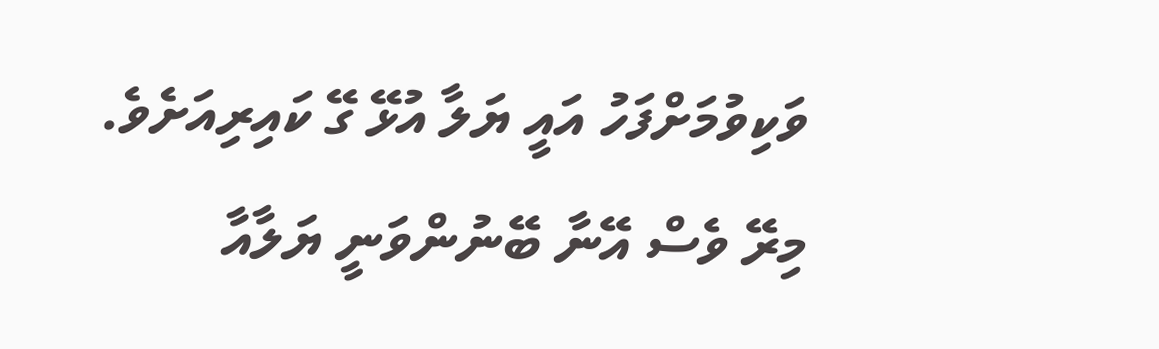ވަކިވުމަށްފަހު އައީ ޔަލާ އުޅޭ ގޭ ކައިރިއަށެވެ. މިރޭ ވެސް އޭނާ ބޭނުންވަނީ ޔަލާއާ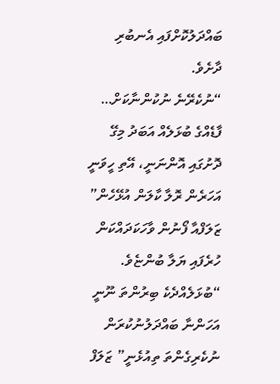ބައްދަލުކޮށްފައި އެނބުރި ދާށެވެ.
“ނުކެރޭނެ ނުކުންނާކަށް… ފާޑެއްގެ ބުޅަލެއް އަބަދު މިގޭ ދޮށުގައި އޮންނަނީ، އޭތި ހީވަނީ އަހަރެން ރޮލާ ކާލަން އުޅޭހެން” ޒަލަފްއާ ފޯނުން ވާހަކަދައްކަން ހުރެފައި ޔަލާ ބުންޏެވެ.
“ބުޅަލެއްދެކެ ބިރުންތަ ނޫނީ އަހަންނާ ބައްދަލުނުކުރަން ނުކެރިގެންތަ ތިއުޅެނީ” ޒަލަފް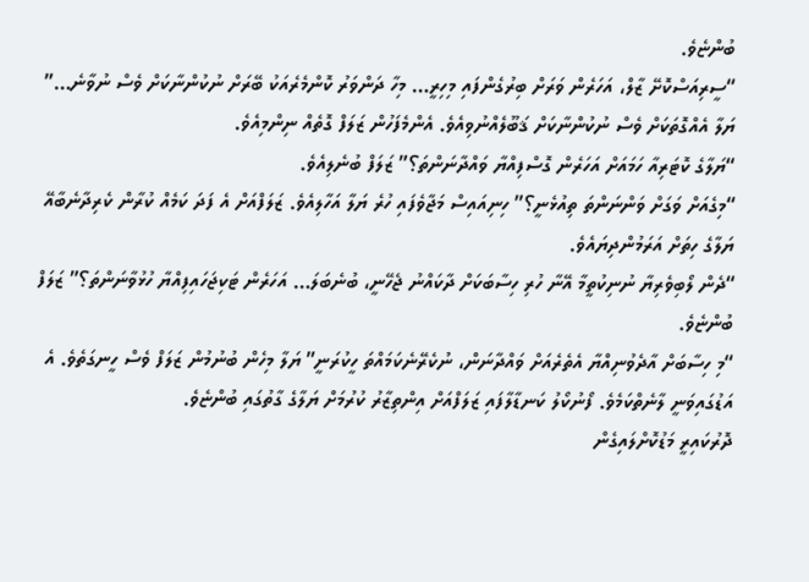ބުންޏެވެ.
“ސީރިއަސްކޮށޭ ޒާލް، އަހަރެން ވަރަށް ބިރުގެންފައި މިހިރީ… މިހާ ދަންވަރު ކޮންމެރެއަކު ބޭރަށް ނުކުންނާކަށް ވެސް ނުވާނެ…” ޔަލާ އެއްގޮތަކަށް ވެސް ނުކުންނާކަށް ޤަބޫލެއްނުވިއެވެ. އެންމެފަހުން ޒަލަފް ގޮތެއް ނިންމިއެވެ.
“ޔަލާގެ ކޮޓަރިއާ ހަމައަށް އަހަރެން ގޮސްފިއްޔާ ވައްދާނަންތަ؟” ޒަލަފް ބުނެލިއެވެ.
“މިގެއަށް ވަގަށް ވަންނަންތަ ތިއުޅެނީ؟” ހިނިއައިސް މަޖާވެފައި ހުރެ ޔަލާ އަހާލިއެވެ. ޒަލަފްއަށް އެ ފަދަ ކަމެއް ކުރާން ކެރިދާނެބާއޭ ޔަލާގެ ހިތަށް އަރަމުންދިޔައެވެ.
“ދެން ލޯބިވެރިޔާ ނުނިކުތީމާ އޭނާ ހުރި ހިސާބަކަށް ދާކައްނު ޖެހޭނީ، ބުނެބަލަ… އަހަރެން ޓަކިޖަހައިފިއްޔާ ހުޅުވާނަންތަ؟” ޒަލަފް ބުންޏެވެ.
“މި ހިސާބަށް އާދެވުނިއްޔާ އެތެރެއަށް ވައްދާނަން، ނުކެރޭނެކަމައްތަ ހީކުރަނީ” ޔަލާ މިހެން ބުނުމުން ޒަލަފް ވެސް ހީނގަތެވެ. އެ އަޑުގައިވަނީ ލާނެތްކަމެވެ. ފޯނުކޯލު ކަނޑާލާފައި ޒަލަފްއަށް އިންތިޒާރު ކުރުމަށް ޔަލާގެ ގާތުގައި ބުންޏެވެ.
ދޮރުކައިރީ މަޑުކޮށްލައިގެން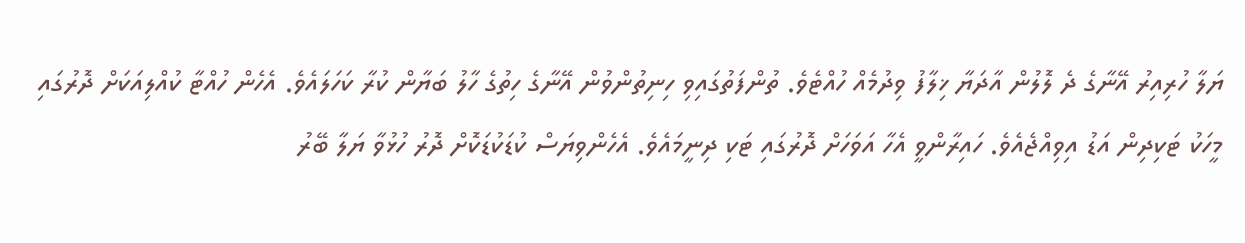ޔަލާ ހުރިއިރު އޭނާގެ ދެ ލޮލުން އާދަޔާ ޚިލާފު ވިދުމެއް ހުއްޓެވެ. ތުންފަތުގައިވި ހިނިތުންވުން އޭނާގެ ހިތުގެ ހާލު ބަޔާން ކުރާ ކަހަލައެވެ. އެހެން ހުއްޓާ ކުއްލިއަކަށް ދޮރުގައި މީހަކު ޓަކިދިން އަޑު އިވިއްޖެއެވެ. ހައިރާންވީ އެހާ އަވަހަށް ދޮރުގައި ޓަކި ދިނީމައެވެ. އެހެންވިޔަސް ކުޑަކުޑަކޮށް ދޮރު ހުޅުވާ ޔަލާ ބޭރު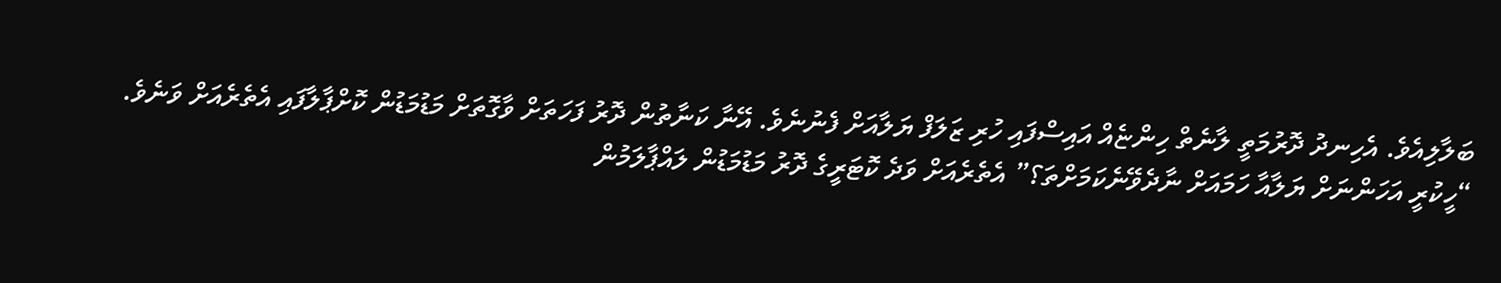ބަލާލިއެވެ. އެހިނދު ދޮރުމަތީ ލާނެތް ހިންޏެއް އައިސްފައި ހުރި ޒަލަފް ޔަލާއަށް ފެނުނެވެ. އޭނާ ކަނާތުން ދޮރު ފަހަތަށް ވާގޮތަށް މަޑުމަޑުން ކޮށްޕާލާފައި އެތެރެއަށް ވަނެވެ.
“ހީކުރީ އަހަންނަށް ޔަލާއާ ހަމައަށް ނާދެވޭނެކަމަށްތަ؟” އެތެރެއަށް ވަދެ ކޮޓަރީގެ ދޮރު މަޑުމަޑުން ލައްޕާލަމުން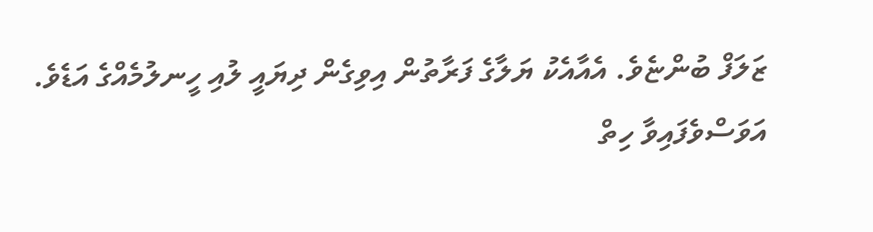ޒަލަފް ބުންޏެވެ. އެއާއެކު ޔަލާގެ ފަރާތުން އިވިގެން ދިޔައީ ލުއި ހީނލުމެއްގެ އަޑެވެ.
އަވަސްވެފައިވާ ހިތް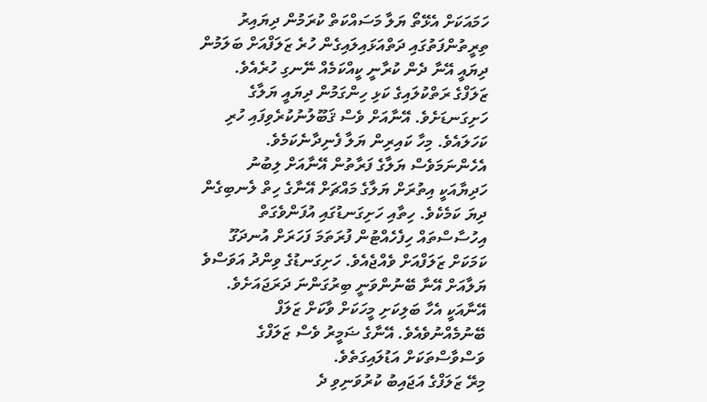ހަމައަކަށް އެޅޭތޯ ޔަލާ މަސައްކަތް ކުރަމުން ދިޔައިރު ތިރީތުންފަތުގައި ދަތްއަޅައިލައިގެން ހުރެ ޒަލަފްއަށް ބަލަމުން ދިޔައީ އޭނާ ދެން ކުރާނީ ކީއްކަމެއް ނޭނގި ހުރެއެވެ. ޒަލަފްގެ ރަތްކުލައިގެ ކަޅި ހިންގަމުން ދިޔައީ ޔަލާގެ ހަށިގަނޑަށެވެ. އޭނާއަށް ވެސް ޤަބޫލުނުކުރެވިފައި ހުރި ކަހަލައެވެ. މިހާ ކައިރިން ޔަލާ ފެނިދާނެކަމެވެ. އެހެންނަމަވެސް ޔަލާގެ ފަރާތުން އޭނާއަށް ލިބުނު ހަދިޔާއަކީ އިތުރަށް ޔަލާގެ މައްޗަށް އޭނާގެ ހިތް ލެނބިގެން ދިޔަ ކަމެކެވެ. ހިތާއި ހަށިގަނޑުގައި އުފަންވެގަތް އިހުސާސްތައް ހިފެހެއްޓުން ފުރަތަމަ ފަހަރަށް އުނދަގޫ ކަމަކަށް ޒަލަފްއަށް ވެއްޖެއެވެ. ހަށިގަނޑުގެ ވިންދު އަވަސްވެ ޔަލާއަށް އޭނާ ބޭނުންވަނީ ބިރުގަންނަ ދަރަޖައަށެވެ. އޭނާއަކީ އެހާ ބަލިކަށި މީހަކަށް ވާކަށް ޒަލަފް ބޭނުމެއްނުވެއެވެ. އޭނާގެ ޟަމީރު ވެސް ޒަލަފްގެ ވަސްވާސްތަކަށް އަޑުލައިގަތެވެ.
މިރޭ ޒަލަފްގެ އަޖައިބު ކުރުވަނިވި ދެ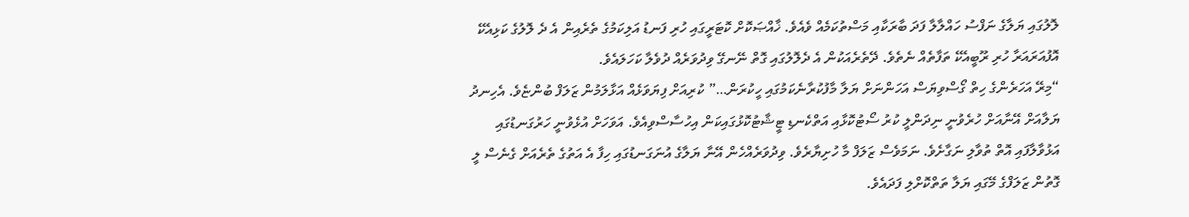ލޮލުގައި ޔަލާގެ ނަފްސު ހައްލާލާ ފަދަ ބާރަކާއި މަސްތުކަމެއް ވެއެވެ. ޚާއްޞަކޮށް ކޮޓަރީގައި ހުރި ފަނޑު އަލިކަމުގެ ތެރެއިން އެ ދެ ލޮލުގެ ކަޅިއެކޭ އޮފުއަރައަރާ ހުރި ރޫބީއެކޭ ތަފާތެއް ނެތެވެ. ދޭތެރެއަކުން އެ ދެލޮލުގައި ގޮތް ނޭނގޭ ވިދުވަރެއް ދުވެލާ ކަހަލައެވެ.
“މިރޭ އަހަރެންގެ ހިތް ގޯސްވިޔަސް އަހަންނަށް ޔަލާ މާފުކުރާނެކަމުގައި ހީކުރަން…” ކުރިއަށް ފިޔަވަޅެއް އަޅާލަމުން ޒަލަފް ބުންޏެވެ. އެހިނދު ޔަލާއަށް އޭނާއަށް ހުރެވުނީ ނިދަންލީ ކުރު ސޯޓުކޮޅާއި އަތްކެނޑި ޓީޝާޓުކޮޅުގައިކަން އިހުސާސްވިއެވެ. އަވަހަށް އުޅެވުނީ ހަރުގަނޑުގައި އަޅުވާލާފައި އޮތް ތުވާލި ނަގާށެވެ. ނަމަވެސް ޒަލަފް މާ ހުށިޔާރެވެ. ވިދުވަރެއްހެން އޭނާ ޔަލާގެ އުނަގަނޑުގައި ހިފާ އެ އަތުގެ ތެރެއަށް ގެނެސް ލީ ގޮތުން ޒަލަފްގެ މޭގައި ޔަލާ ތަތްކޮށްލި ފަދައެވެ.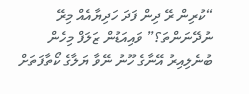“ކުރިން ރޭ ދިން ފަދަ ހަދިޔާއެއް މިރޭ ނުދޭނަންތަ؟” ވައިއަޑުން ޒަލަފް މިހެން ބުނެލިއިރު އޭނާގެ ހޫނު ނޭވާ ޔަލާގެ ކޯތާފަތަށް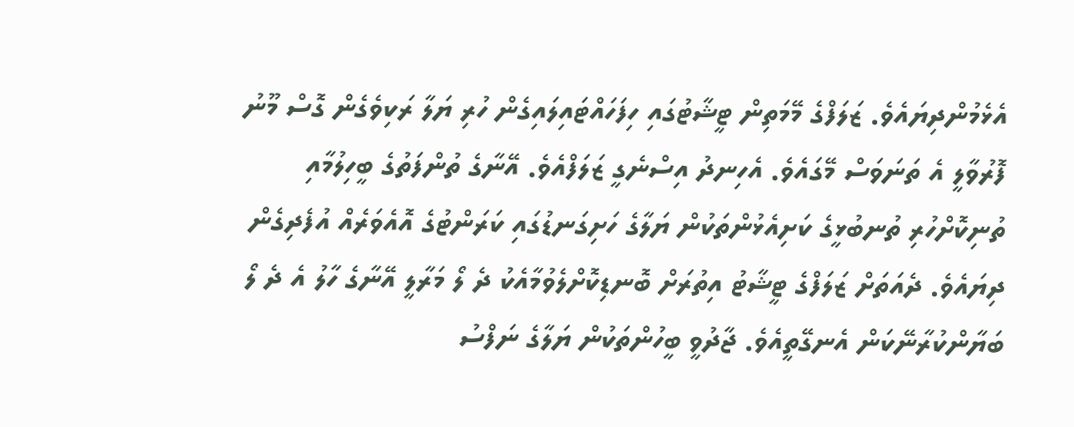އެޅެމުންދިޔައެވެ. ޒަލަފްގެ މޭމަތިން ޓީޝާޓުގައި ހިފަހައްޓައިލައިގެން ހުރި ޔަލާ ރަކިވެގެން ގޮސް މޫނު ފޮރުވާލީ އެ ތަނަވަސް މޭގައެވެ. އެހިނދު އިސްނެގީ ޒަލަފްއެވެ. އޭނާގެ ތުންފަތުގެ ބީހިލުމާއި ތުނިކޮށްހުރި ތުނބުޅީގެ ކަށިއެޅުންތަކުން ޔަލާގެ ހަށިގަނޑުގައި ކަރަންޓުގެ އޮއެވަރެއް އުފެދިގެން ދިޔައެވެ. ދެއަތަށް ޒަލަފްގެ ޓީޝާޓު އިތުރަށް ބޮނޑިކޮށްލެވުމާއެކު ދެ ލޯ މަރާލީ އޭނާގެ ހާލު އެ ދެ ލޯ ބަޔާންކުރާނޭކަން އެނގޭތީއެވެ. ޖާދުވީ ބީހުންތަކުން ޔަލާގެ ނަފްސު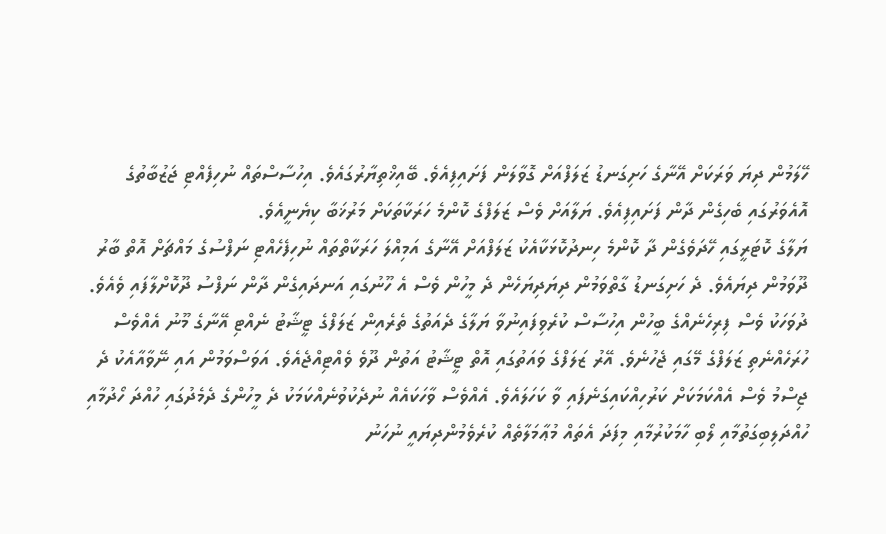ހޭލަމުން ދިޔަ ވަރަކަށް އޭނާގެ ހަށިގަނޑު ޒަލަފްއަށް ގޮވާލަން ފަށައިފިއެވެ. ބޭއިޚްތިޔާރުގައެވެ. އިހުސާސްތައް ނުހިފެއްޓި ޖަޒުބާތުގެ އޮއެވަރުގައި ބެހިގެން ދާން ފަށައިފިއެވެ. ޔަލާއަށް ވެސް ޒަލަފްގެ ކޮންމެ ހަރަކާތަކަށް މަރުޚަބާ ކިޔެނީއެވެ.
ޔަލާގެ ކޮޓަރީގައި ހޭދަވެގެން ދާ ކޮންމެ ހިނދުކޮޅަކާއެކު ޒަލަފްއަށް އޭނާގެ އަމިއްލަ ހަރަކާތްތައް ނުހިފެހެއްޓި ނަފްސުގެ މައްޗަށް އޮތް ބާރު ދޫވަމުން ދިޔައެވެ. ދެ ހަށިގަނޑު ގާތްވަމުން ދިޔަދިޔަހެން ދެ މީހުން ވެސް އެ ހޫނުގައި އަނދައިގެން ދާން ނަފްސު ދޫކޮށްލާފައި ވެއެވެ. ދުވަހަކު ވެސް ފިރިހެނެއްގެ ބީހުން އިހުސާސް ކުރެވިފައިނުވާ ޔަލާގެ ދެއަތުގެ ތެރެއިން ޒަލަފްގެ ޓީޝާޓު ނެއްޓި އޭނާގެ މޫނު އެއްވެސް ހުރަހެއްނެތި ޒަލަފްގެ މޭގައި ޖެހުނެވެ. އޭރު ޒަލަފްގެ ވައަތުގައި އޮތް ޓީޝާޓު އަތުން ދޫވެ ވެއްޓިއްޖެއެވެ. އަވަސްވަމުން އައި ނޭވާއާއެކު ދެ ޖިސްމު ވެސް އެއްކަމަކަށް ކަރުހިއްކައިގަނެފައި ވާ ކަހަލައެވެ. އެއްވެސް ވާހަކައެއް ނުދެކުވުނެއްކަމަކު ދެ މީހުންގެ ދެމެދުގައި ހުއްދަ ހޯދުމާއި ހުއްދަލިބިގަތުމާއި ލޯބި ހާމަކުރުމާއި މިފަދަ އެތައް މުޢާމަލާތެއް ކުރެވެމުންދިޔައީ ނުހަނު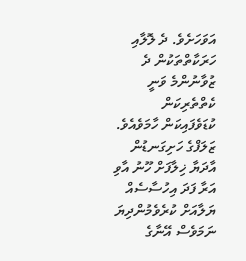އަވަހަށެވެ. ދެ ލޮލާއި ހަރަކާތްތަކުން ދެ ޒުވާނުންމެ ވަނީ ކެތްތެރިކަން ކުޑަވެފައިކަން ހާމަވެއެވެ. ޒަލަފްގެ ހަށިގަނޑުން އާދަޔާ ޚިލާފަށް ހޫނު އާވި އަރާ ފަދަ އިހުސާސެއް ޔަލާއަށް ކުރެވެމުންދިޔަ ނަމަވެސް އޭނާގެ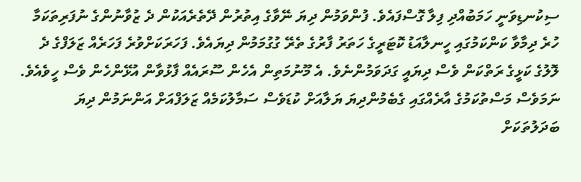ސިކުނޑިވަނީ ހަމަބުއްދި ފިލާ ގޮސްފައެވެ. ފުންވަމުން ދިޔަ ނޭވާގެ އިތުރުން ދޭތެރެއަކުން ދެ ޒުވާނުންގެ ނުފަރިތަކަމާ ހުރެ ދިމާވާ ކަންކަމުގައި ހީނލާއަޑު ކޮޓަރީގެ ހަތަރު ފާރުގެ ތެރޭ ގުގުމަމުން ދިޔައެވެ. ފަހަރަކަށްވުރެ ފަހަރެއް ޒަލަފްގެ ދެ ލޮލުގެ ކަޅީގެ ރަތްކަން ވެސް ދިޔައީ ގަދަވަމުންނެވެ. އެ މޫނުމަތިން އެހެން ސޫރައެއް ފާޅުވާން އުޅޭންހެން ވެސް ހީވެއެވެ. ނަމަވެސް މަސްތުކަމުގެ އާރެއްގައި ގެބެމުންދިޔަ ޔަލާއަށް ކުޑަވެސް ސަމާލުކަމެއް ޒަލަފްއަށް އަންނަމުން ދިޔަ ބަދަލުތަކަށް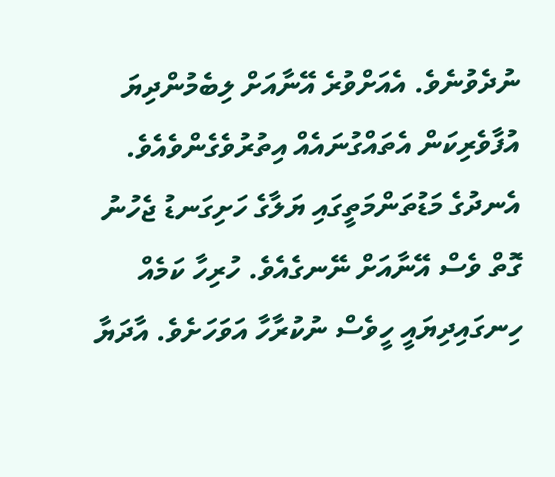ނުދެވުނެވެ. އެއަށްވުރެ އޭނާއަށް ލިބެމުންދިޔަ އުފާވެރިކަން އެތައްގުނައެއް އިތުރުވެގެންވެއެވެ.
އެނދުގެ މަޑުތަންމަތީގައި ޔަލާގެ ހަށިގަނޑު ޖެހުނު ގޮތް ވެސް އޭނާއަށް ނޭނގެއެވެ. ހުރިހާ ކަމެއް ހިނގައިދިޔައީ ހީވެސް ނުކުރާހާ އަވަހަށެވެ. އާދަޔާ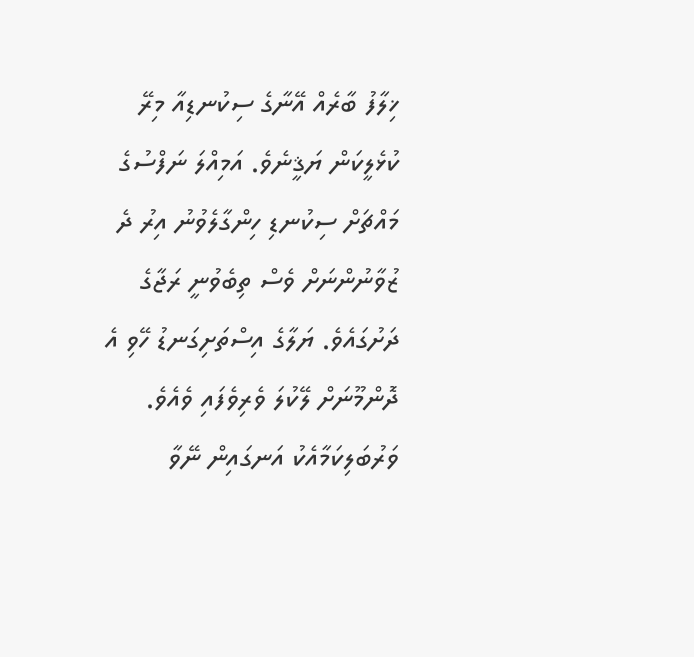ޚިލާފު ބާރެއް އޭނާގެ ސިކުނޑިއާ މިރޭ ކުޅެލީކަން ޔަޤީނެވެ. އަމިއްލަ ނަފްސުގެ މައްޗަށް ސިކުނޑި ހިންގާލެވުނު އިރު ދެ ޒުވާނުންނަށް ވެސް ތިބެވުނީ ރަޖާގެ ދަށުގައެވެ. ޔަލާގެ އިސްތަށިގަނޑު ހޭވި އެ ދޮންމޫނަށް ލޭކުލަ ވެރިވެފައި ވެއެވެ. ވަރުބަލިކަމާއެކު އަނގައިން ނޭވާ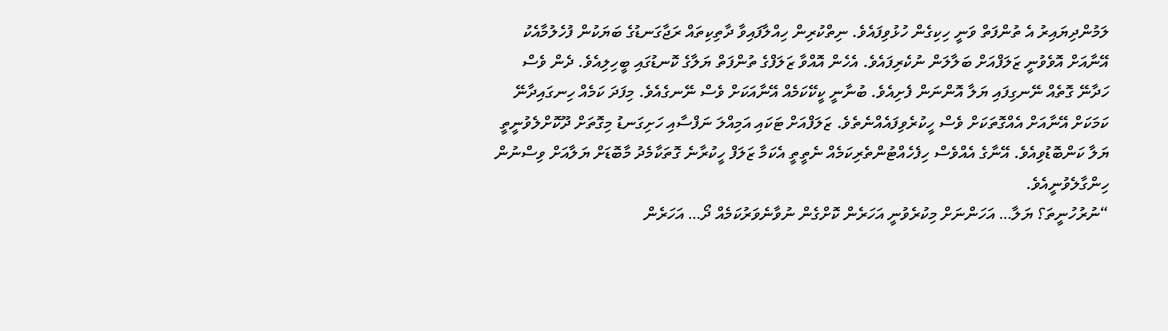ލަމުންދިޔައިރު އެ ތުންފަތް ވަނީ ހިކިގެން ހުޅުވިފައެވެ. ނިތްކުރިން ހިއްލާފައިވާ ދާތިކިތައް ރަޖާގަނޑުގެ ބަޔަކުން ފުހެލުމާއެކު އޭނާއަށް އޮވެވުނީ ޒަލަފްއަށް ބަލާލަން ނުކެރިފައެވެ. އެހެން އޮއްވާ ޒަލަފްގެ ތުންފަތް ޔަލާގެ ކޮނޑުގައި ބީހިލިއެވެ. ދެން ވެސް ހަދާނޭ ގޮތެއް ނޭނގިފައި ޔަލާ އޮންނަން ފެށިއެވެ. ބުނާނީ ކީކޭކަމެއް އޭނާއަކަށް ވެސް ނޭނގެއެވެ. މިފަދަ ކަމެއް ހިނގައިދާނޭ ކަމަކަށް އޭނާއަށް އެއްގޮތަކަށް ވެސް ހީކުރެވިފައެއްނެތެވެ. ޒަލަފްއަށް ޓަކައި އަމިއްލަ ނަފްސާއި ހަށިގަނޑު މިގޮތަށް ދޫކޮށްލެވުނީތީ ޔަލާ ކަންބޮޑުވިއެވެ. އޭނާގެ އެއްވެސް ހިފެހެއްޓުންތެރިކަމެއް ނެތީތީ އެކަމާ ޒަލަފް ހީކުރާނެ ގޮތަކާމެދު މާބޮޑަށް ޔަލާއަށް ވިސްނުން ހިންގާލެވުނީއެވެ.
“ނުރުހުނީތަ؟ ޔަލާ… އަހަންނަށް މިކުރެވުނީ އަހަރެން ކޮށްގެން ނުވާނެވަރުކަމެއް ދޯ… އަހަރެން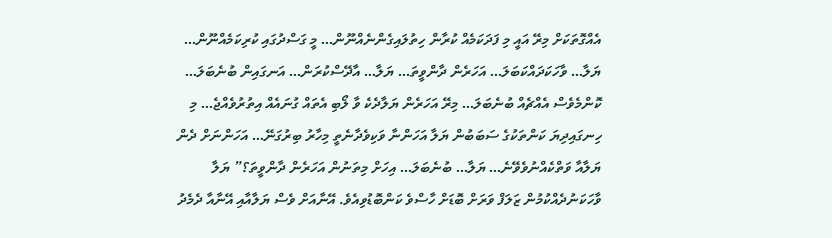އެއްގޮތަކަށް މިރޭ އައީ މި ފަދަކަމެއް ކުރާން ހިތުލައިގެންނެއްނޫން… މީ ގަސްދުގައި ކުރިކަމެއްނޫން… ޔަލާ… ވާހަކަދައްކަބަލަ… އަހަރެން ދާންވީތަ… ޔަލާ… އާދޭސްކުރަން… އަނގައިން ބުނެބަލަ… ކޮންމެވެސް އެއްޗެއް ބުނެބަލަ… މިރޭ އަހަރެން ޔަލާދެކެ ވާ ލޯބި އެތައް ގުނައެއް އިތުރުވެއްޖެ… މި ހިނގައިދިޔަ ކަންތަކުގެ ސަބަބުން ޔަލާ އަހަންނާ ވަކިވެދާނެތީ މިހާރު ބިރުގަނޭ… އަހަންނަށް ދެން ޔަލާއާ ވަތްކެއްނުވެވޭނެ… ޔަލާ… ބުނެބަލަ… އިހަށް މިތަނުން އަހަރެން ދާންވީތަ؟” ޔަލާ ވާހަކަނުދެއްކުމުން ޒަލަފް ވަރަށް ބޮޑަށް ހާސްވެ ކަންބޮޑުވިއެވެ. އޭނާއަށް ވެސް ޔަލާއާއި އޭނާއާ ދެމެދު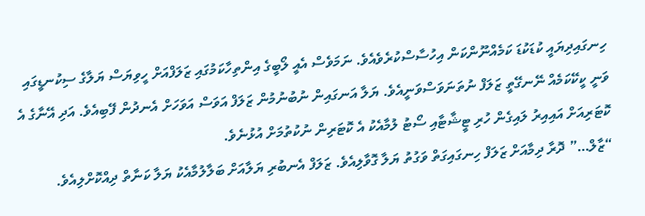ހިނގައިދިޔައީ ކުޑަކުޑަ ކަމެއްނޫންކަން އިހުސާސްކުރެވެއެވެ. ނަމަވެސް އެއީ ލޯބީގެ އިންތިހާކަމުގައި ޒަލަފްއަށް ހީވިޔަސް ޔަލާގެ ސިކުނޑީގައި ވަނީ ކީކޭކަމެއް ނޭނގޭތީ ޒަލަފް ނުތަނަވަސްވަނީއެވެ. ޔަލާ އަނގައިން ނުބުނުމުން ޒަލަފް އަވަސް އަވަހަށް އެނދުން ފޭބިއެވެ. އަދި އޭނާގެ އެ ކޮޓަރިއަށް އައިއިރު ލައިގެން ހުރި ޓީޝާޓާއި ސޯޓު ލުމާއެކު އެ ކޮޓަރިން ނުކުތުމަށް އުޅުނެވެ.
“ޒާލް…” ދޮރާ ދިމާއަށް ޒަލަފް ހިނގައިގަތް ވަގުތު ޔަލާ ގޮވާލިއެވެ. ޒަލަފް އެނބުރި ޔަލާއަށް ބަލާލުމާއެކު ޔަލާ ކަނާތް ދިއްކޮށްލިއެވެ.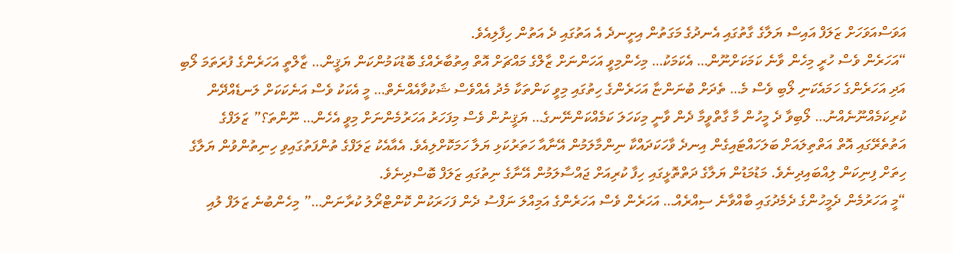އަވަސްއަވަހަށް ޒަލަފް އައިސް ޔަލާގެ ގާތުގައި އެނދުގެ މަގަތުން އިށީނދެ އެ އަތުގައި ދެ އަތުން ހިފާލިއެވެ.
“އަހަރެން ވެސް ހުރީ މިހެން ވާނެ ކަމަކަށްނޫން… އެކަމަކު… މިހެންމިވީ އަހަންނަށް ޒާލްގެ މައްޗަށް އޮތް އިތުބާރެއްގެ ބޮޑުކަމުންކަން ޔަޤީން… ޒާލްތީ އަހަރެންގެ ފުރަތަމަ ލޯބި އަދި އަހަރެންގެ ހަމައެކަނި ލޯބި ވެސް މެ… ތެދަށް ބުނަންޏާ އަހަރެންގެ ހިތުގައި މިވީ ކަންތަކާ މެދު އެއްވެސް ޝަކުވާއެއްނެތް… މީ އެކަކު ވެސް އަނެކަކަށް ލަނޑެއްދޭން ކުރިކަމެއްނޫނެއްނު… ލޯބިވާ ދެ މީހުން މާ ގާތްވީމާ ދެން ވާނީ މިކަހަލަ ކަމެއްކަންނޭނގެ… ޔަޤީނުން ވެސް މިފަހަރު އަހަރުމެންނަށް މިވީ އެހެން… ނޫންތަ؟” ޒަލަފްގެ އަތުތެރޭގައި އޮތް އަތްތިލައަށް ބަލަހައްޓައިގެން އިނދެ ވާހަކަދައްކާ ނިންމާލަމުން އޭނާއާ ހަތަރުކަޅި ޔަލާ ހަމަކޮށްލިއެވެ. އެއާއެކު ޒަލަފްގެ ތުންފަތުގައިވި ހިނިތުންވުން ޔަލާގެ ހިތަށް ފިނިކަން ލިއްބައިދިނެވެ. މަޑުމަޑުން ޔަލާގެ ދަތްތޮޅީގައި ހިފާ ކުރިއަށް ޖައްސާލަމުން އޭނާގެ ނިތުގައި ޒަލަފް ބޮސްދިނެވެ.
“މީ އަހަރުމެން ދެމީހުންގެ ދެމެދުގައި ބާއްވާނެ ސިއްރެއް… އަހަރެން ވެސް އަހަރެންގެ އަމިއްލަ ނަފްސު ދެން ފަހަރަކުން ކޮންޓްރޯލު ކުރާނަން…” މިހެންބުނެ ޒަލަފް ލުއި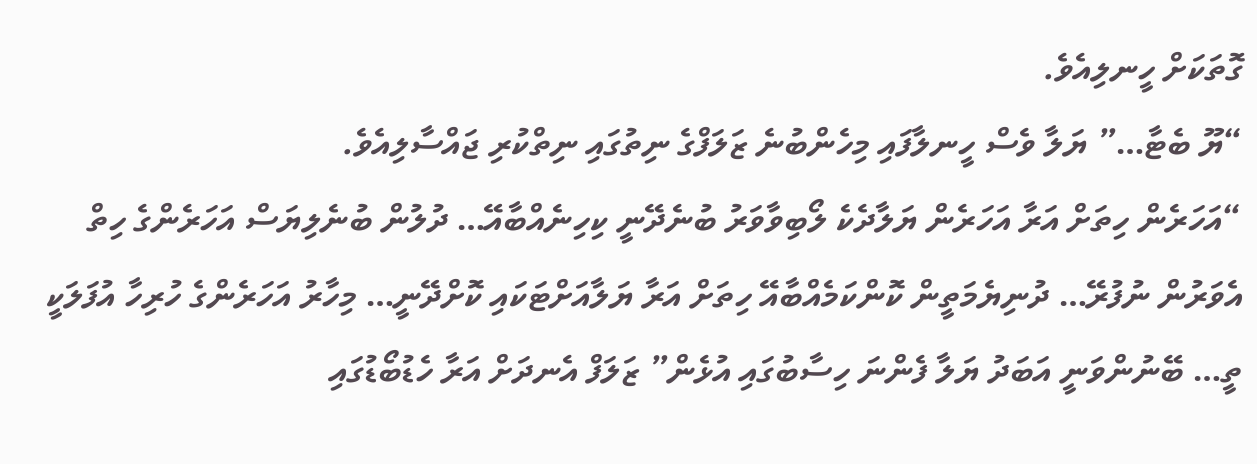ގޮތަކަށް ހީނލިއެވެ.
“ޔޫ ބެޓާ…” ޔަލާ ވެސް ހީނލާފައި މިހެންބުނެ ޒަލަފްގެ ނިތުގައި ނިތްކުރި ޖައްސާލިއެވެ.
“އަހަރެން ހިތަށް އަރާ އަހަރެން ޔަލާދެކެ ލޯބިވާވަރު ބުނެދޭނީ ކިހިނެއްބާއޭ… ދުލުން ބުނެލިޔަސް އަހަރެންގެ ހިތް އެވަރުން ނުފުރޭ… ދުނިޔެމަތީން ކޮންކަމެއްބާއޭ ހިތަށް އަރާ ޔަލާއަށްޓަކައި ކޮށްދޭނީ… މިހާރު އަހަރެންގެ ހުރިހާ އުފަލަކީ ތީ… ބޭނުންވަނީ އަބަދު ޔަލާ ފެންނަ ހިސާބުގައި އުޅެން” ޒަލަފް އެނދަށް އަރާ ހެޑުބޯޑުގައި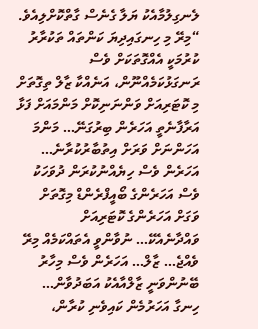ލެނގިލުމާއެކު ޔަލާ ގެނެސް ގާތްކޮށްލިއެވެ.
“މިރޭ މި ހިނގައިދިޔަ ކަންތައް ތަކުރާރު ކުރުމަކީ އެއްގޮތަކަށް ވެސް ރަނގަޅުކަމެއްނޫން، އަނެއްކާ ޒާލް ތިގޮތަށް މި ކޮޓަރިއަށް ވަންނަނިކޮށް މަންމައަށް ފަޅާ އަރާފާނެތީ އަހަރެން ބިރުގަނޭ… މަންމަ އަހަންނަށް ވަރަށް އިތުބާރުކުރާނެ… އަހަރެން ވެސް ހިޔެއްނުކުރަން ދުވަހަކު ވެސް އަހަރެންގެ ބޯއީފްރެންޑް މިގޮތަށް ވަގަށް އަހަރެންގެ ކޮޓަރިއަށް ވައްދާނެއެކޭ… ނުވާންވީ އެތައްކަމެއް މިރޭ ވެއްޖެ… ޒާލް… އަހަރެން ވެސް މިހާރު ބޭނުންވަނީ ޒާލްއާއެކު އަބަދުވާން… ހިނގާ އަހަރުމެން ކައިވެނި ކުރާން،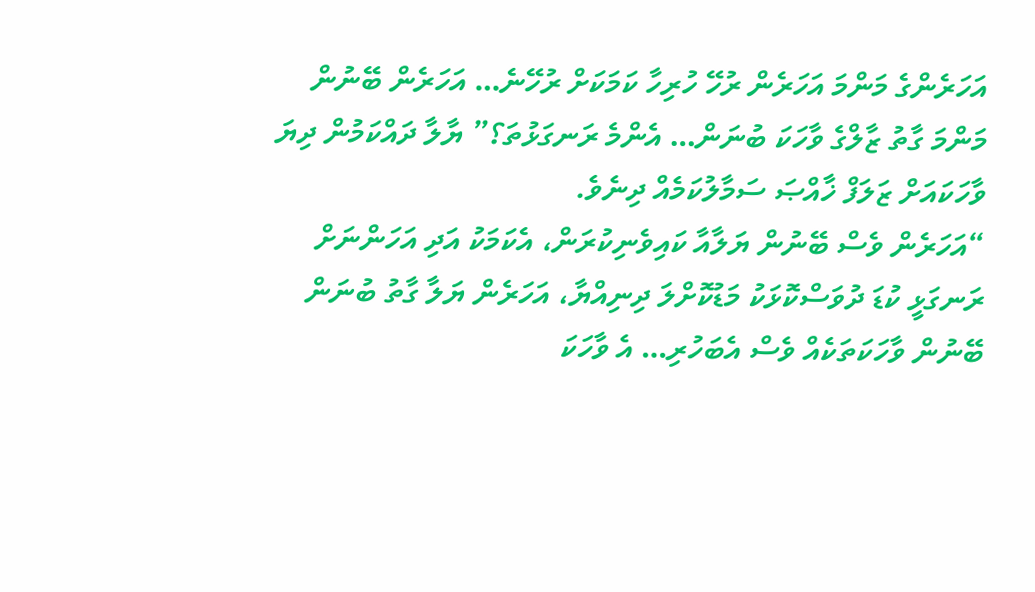އަހަރެންގެ މަންމަ އަހަރެން ރުހޭ ހުރިހާ ކަމަކަށް ރުހޭނެ… އަހަރެން ބޭނުން މަންމަ ގާތު ޒާލްގެ ވާހަކަ ބުނަން… އެންމެ ރަނގަޅުތަ؟” ޔާލާ ދައްކަމުން ދިޔަ ވާހަކައަށް ޒަލަފް ޚާއްޞަ ސަމާލުކަމެއް ދިނެވެ.
“އަހަރެން ވެސް ބޭނުން ޔަލާއާ ކައިވެނިކުރަން، އެކަމަކު އަދި އަހަންނަށް ރަނގަޅީ ކުޑަ ދުވަސްކޮޅަކު މަޑުކޮށްލަ ދިނިއްޔާ، އަހަރެން ޔަލާ ގާތު ބުނަން ބޭނުން ވާހަކަތަކެއް ވެސް އެބަހުރި… އެ ވާހަކަ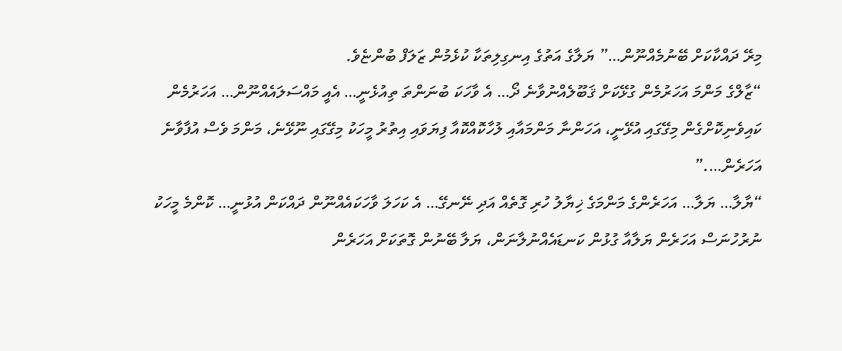މިރޭ ދައްކާކަށް ބޭނުމެއްނޫން…” ޔަލާގެ އަތުގެ އިނގިލިތަކާ ކުޅެމުން ޒަލަފް ބުންޏެވެ.
“ޒާލްގެ މަންމަ އަހަރުމެން ގުޅޭކަށް ޤަބޫލެއްނުވާނެ ދޯ… އެ ވާހަކަ ބުނަންތަ ތިއުޅެނީ… އެއީ މައްސަލައެއްނޫން… އަހަރުމެން ކައިވެނިކޮށްގެން މިގޭގައި އުޅޭނީ، އަހަންނާ މަންމައާއި ލުހާކޮއްކޮއާ ފިޔަވައި އިތުރު މީހަކު މިގޭގައި ނޫޅޭނެ، މަންމަ ވެސް އުފާވާނެ އަހަރެން….”
“ޔާލާ… ޔަލާ… އަހަރެންގެ މަންމަގެ ޚިޔާލު ހުރި ގޮތެއް އަދި ނޭނގޭ… އެ ކަހަލަ ވާހަކައެއްނޫން ދައްކަން އުޅުނީ… ކޮންމެ މީހަކު ނުރުހުނަސް އަހަރެން ޔަލާއާ ގުޅުން ކަނޑައެއްނުލާނަން، ޔަލާ ބޭނުން ގޮތަކަށް އަހަރެން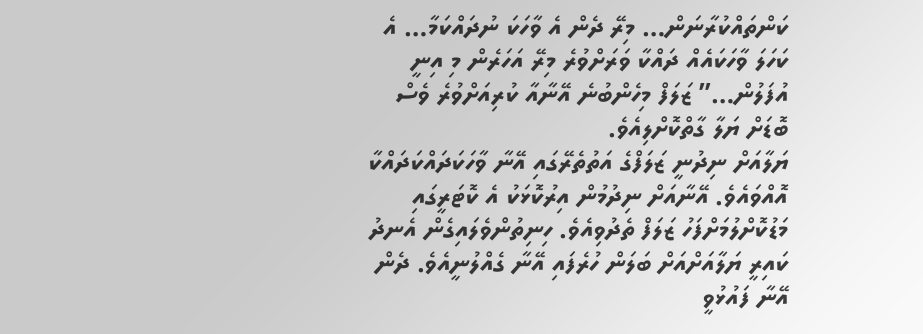ކަންތައްކުރާނަން… މިރޭ ދެން އެ ވާހަކަ ނުދައްކަމާ… އެ ކަހަލަ ވާހަކައެއް ދައްކާ ވަރަށްވުރެ މިރޭ އަހަރެން މި އިނީ އުފަލުން…” ޒަލަފް މިހެންބުނެ އޭނާއާ ކުރިއަށްވުރެ ވެސް ބޮޑަށް ޔަލާ ގާތްކޮށްލިއެވެ.
ޔަލާއަށް ނިދުނީ ޒަލަފްގެ އަތުތެރޭގައި އޭނާ ވާހަކަދައްކަދައްކާ އޮއްވައެވެ. އޭނާއަށް ނިދުމުން އިރުކޮޅަކު އެ ކޮޓަރީގައި މަޑުކޮށްލުމަށްފަހު ޒަލަފް ތެދުވިއެވެ. ހިނިތުންވެލައިގެން އެނދު ކައިރީ ޔަލާއަށްއަށް ބަލަން ހުރެފައި އޭނާ ގެއްލުނީއެވެ. ދެން އޭނާ ފައުޅުވީ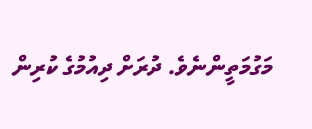މަގުމަތީންނެވެ. ދުރަށް ދިއުމުގެ ކުރިން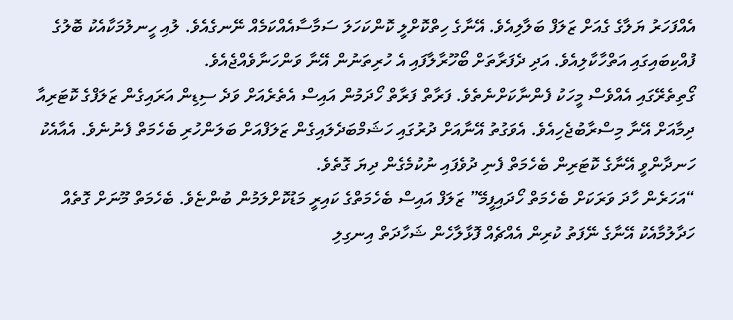އެއްފަހަރު ޔަލާގެ ގެއަށް ޒަލަފް ބަލާލިއެވެ. އޭނާގެ ހިތްކޮށްލީ ކޮންކަހަލަ ސަމާސާއެއްކަމެއް ނޭނގެއެވެ. ލުއި ހީނލުމަކާއެކު ބޮލުގެ ފުއްކިބައިގައި އަތްހާކާލިއެވެ. އަދި ދެފަރާތަށް ބޯހޫރާލާފައި އެ ހުރިތަނުން އޭނާ ވަންހަނާވެއްޖެއެވެ.
ގޯތިތެރޭގައި އެއްވެސް މީހަކު ފެންނާކަށްނެތެވެ. ފަރާތް ފަރާތް ހޯދަމުން އައިސް އެތެރެއަށް ވަދެ ސިޑިން އަރައިގެން ޒަލަފްގެ ކޮޓަރިއާ ދިމާއަށް އޭނާ މިސްރާބުޖެހިއެވެ. އެވަގުތު އޭނާއަށް ދުރުގައި ހަޝަމްބަދެލައިގެން ޒަލަފްއަށް ބަލަންހުރި ބެހެމަތް ފެނުނެވެ. އެއާއެކު ހަނދާންވީ އޭނާގެ ކޮޓަރިން ބެހެމަތް ފެނި ދުވެފައި ނުކުމެގެން ދިޔަ ގޮތެވެ.
“އަހަރެން ހާދަ ވަރަކަށް ބެހެމަތް ހޯދައިފީމޭ” ޒަލަފް އައިސް ބެހެމަތްގެ ކައިރީ މަޑުކޮށްލަމުން ބުންޏެވެ. ބެހެމަތް މޫނަށް ގޮތެއް ހަދާލުމާއެކު އޭނާގެ ނޭފަތު ކުރިން އެއްޗެއް ފޮޅާލާހެން ޝަހާދަތް އިނގިލި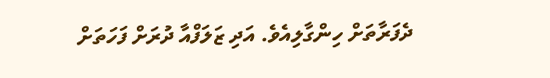ދެފަރާތަށް ހިންގާލިއެވެ. އަދި ޒަލަފްއާ ދުރަށް ފަހަތަށް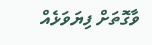ވާގޮތަށް ފިޔަވަޅެއް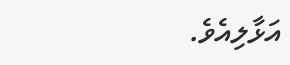އަޅާލިއެވެ.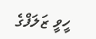ހީވީ ޒަލަފްގެ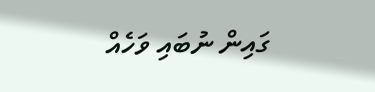ގައިން ނުބައި ވަހެއް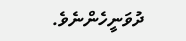ދުވަނީހެންނެވެ.